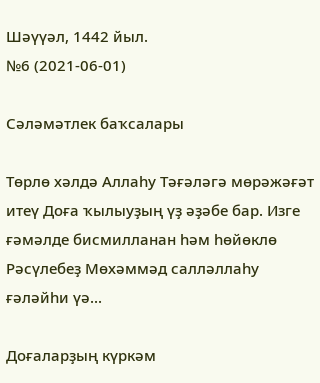Шәүүәл, 1442 йыл.
№6 (2021-06-01)

Сәләмәтлек баҡсалары

Төрлө хәлдә Аллаһу Тәғәләгә мөрәжәғәт итеү Доға ҡылыуҙың үҙ әҙәбе бар. Изге ғәмәлде бисмилланан һәм һөйөклө Рәсүлебеҙ Мөхәммәд салләллаһу ғәләйһи үә...

Доғаларҙың күркәм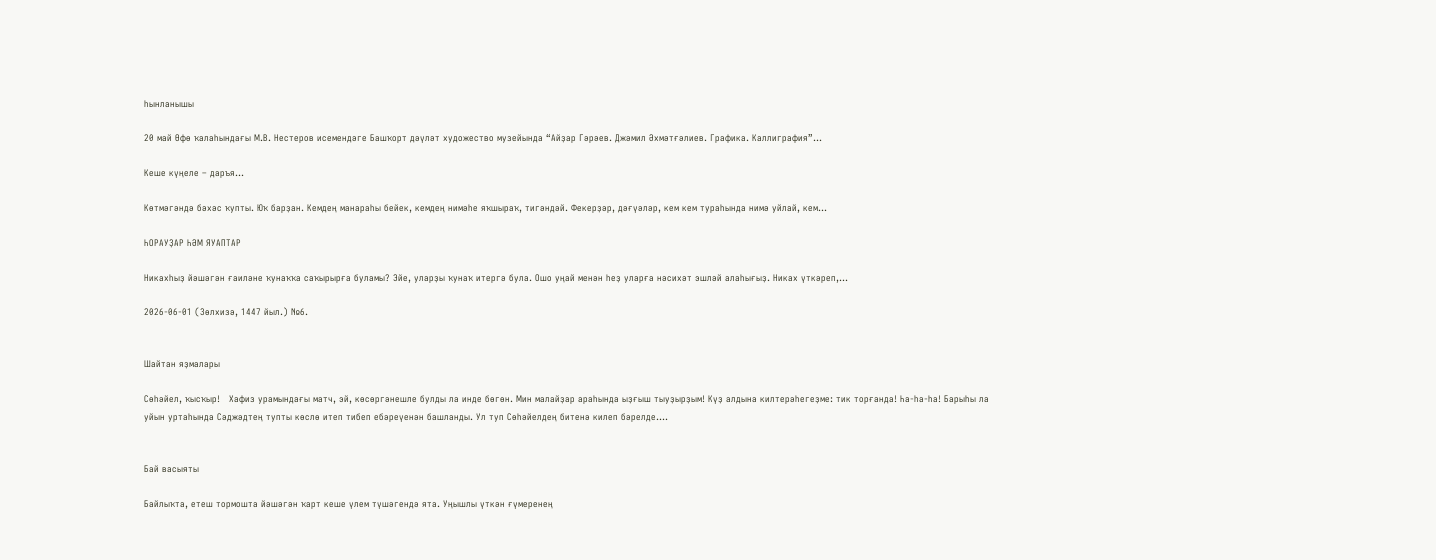һынланышы

20 май Өфө ҡалаһындағы М.В. Нестеров исемендәге Башҡорт дәүләт художество музейында “Айҙар Гәрәев. Джәмил Әхмәтғәлиев. Графика. Каллиграфия”...

Кеше күңеле – даръя...

Көтмәгәндә бәхәс ҡупты. Юҡ барҙан. Кемдең манараһы бейек, кемдең нимәһе яҡшыраҡ, тигәндәй. Фекерҙәр, дәғүәләр, кем кем тураһында нимә уйлай, кем...

ҺОРАУҘАР ҺӘМ ЯУАПТАР

Никахһыҙ йәшәгән ғаиләне ҡунаҡҡа саҡырырға буламы? Эйе, уларҙы ҡунаҡ итергә була. Ошо уңай менән һеҙ уларға нәсихәт эшләй алаһығыҙ. Никах үткәреп,...

2026-06-01 (Зөлхизә, 1447 йыл.) №6.


Шайтан яҙмалары

Сөһәйел, ҡысҡыр!   Хафиз урамындағы матч, эй, көсөргәнешле булды ла инде бөгөн. Мин малайҙар араһында ыҙғыш тыуҙырҙым! Күҙ алдына килтерәһегеҙме: тик торғанда! Һа-һа-һа! Барыһы ла уйын уртаһында Сәджәдтең тупты көслө итеп тибеп ебәреүенән башланды. Ул туп Сөһәйелдең битенә килеп бәрелде....


Бай васыяты

Байлыҡта, етеш тормошта йәшәгән ҡарт кеше үлем түшәгендә ята. Уңышлы үткән ғүмеренең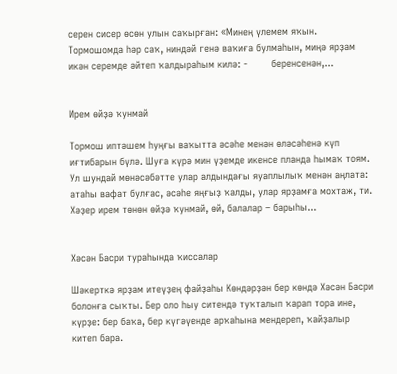серен сисер өсөн улын саҡырған: «Минең үлемем яҡын. Тормошомда һәр саҡ, ниндәй генә ваҡиға булмаһын, миңә ярҙам икән серемде әйтеп ҡалдыраһым килә: -        беренсенән,...


Ирем өйҙә ҡунмай

Тормош иптәшем һуңғы ваҡытта әсәһе менән өләсәһенә күп иғтибарын бүлә. Шуға күрә мин үҙемде икенсе планда һымаҡ тоям. Ул шундай мөнәсәбәтте улар алдындағы яуаплылыҡ менән аңлата: атаһы вафат булғас, әсәһе яңғыҙ ҡалды, улар ярҙамға мохтаж, ти. Хәҙер ирем төнөн өйҙә ҡунмай, өй, балалар – барыһы...


Хәсән Басри тураһында ҡиссалар

Шәкерткә ярҙам итеүҙең файҙаһы Көндәрҙән бер көндә Хәсән Басри болонға сыҡты. Бер оло һыу ситендә туҡталып ҡарап тора ине, күрҙе: бер баҡа, бер күгәүенде арҡаһына мендереп, ҡайҙалыр китеп бара.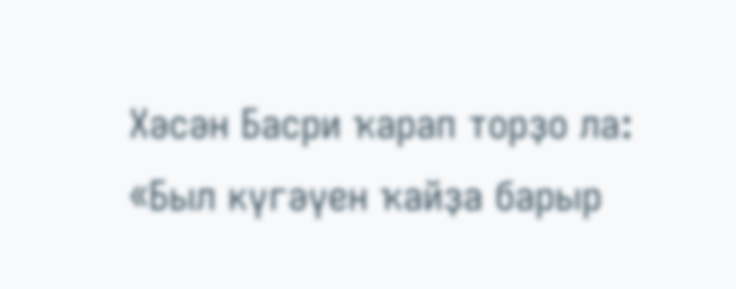Хәсән Басри ҡарап торҙо ла: «Был күгәүен ҡайҙа барыр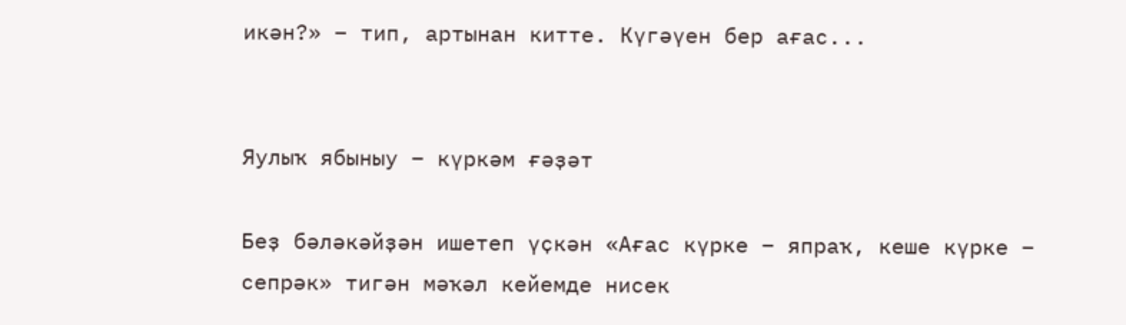икән?» – тип, артынан китте. Күгәүен бер ағас...


Яулыҡ ябыныу − күркәм ғәҙәт

Беҙ бәләкәйҙән ишетеп үҫкән «Ағас күрке – япраҡ, кеше күрке − сепрәк» тигән мәҡәл кейемде нисек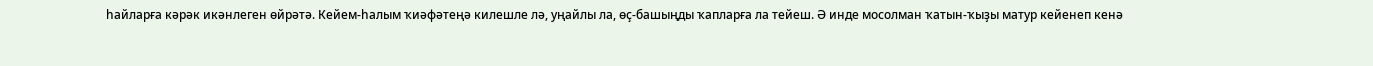һайларға кәрәк икәнлеген өйрәтә. Кейем-һалым ҡиәфәтеңә килешле лә, уңайлы ла, өҫ-башыңды ҡапларға ла тейеш. Ә инде мосолман ҡатын-ҡыҙы матур кейенеп кенә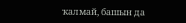ҡалмай, башын да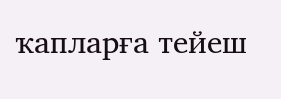ҡапларға тейеш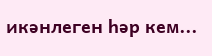икәнлеген һәр кем...